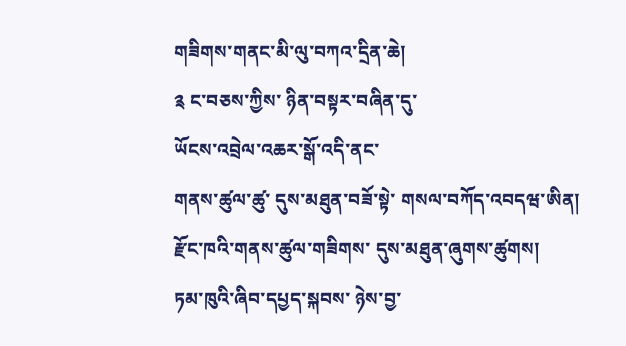གཟིགས་གནང་མི་ལུ་བཀའ་དྲིན་ཆེ།
༉ ང་བཅས་ཀྱིས་ ཉིན་བསྟར་བཞིན་དུ་
ཡོངས་འབྲེལ་འཆར་སྒོ་འདི་ནང་
གནས་ཚུལ་ཚུ་ དུས་མཐུན་བཟོ་སྟེ་ གསལ་བཀོད་འབདཝ་ཨིན།
རྫོང་ཁའི་གནས་ཚུལ་གཟིགས་ དུས་མཐུན་ཞུགས་ཚུགས།
ཏམ་ཁུའི་ཞིབ་དཔྱད་སྐབས་ ཉེས་བྱ་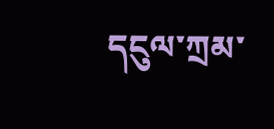དངུལ་ཀྲམ་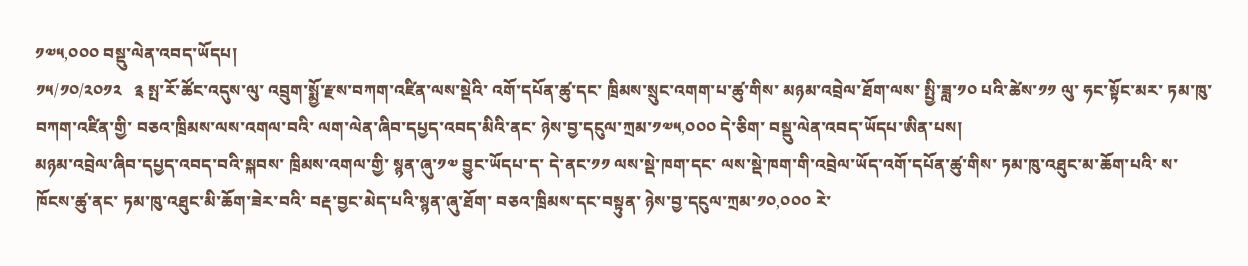༡༧༥,༠༠༠ བསྡུ་ལེན་འབད་ཡོདཔ།
༡༥/༡༠/༢༠༡༢   ༉ སྤ་རོ་ཚོང་འདུས་ལུ་ འབྲུག་སྨྱོ་རྫས་བཀག་འཛིན་ལས་སྡེའི་ འགོ་དཔོན་ཚུ་དང་ ཁྲིམས་སྲུང་འགག་པ་ཚུ་གིས་ མཉམ་འབྲེལ་ཐོག་ལས་ སྤྱི་ཟླ་༡༠ པའི་ཚེས་༡༡ ལུ་ ཧང་སྟོང་མར་ ཏམ་ཁུ་བཀག་འཛིན་གྱི་ བཅའ་ཁྲིམས་ལས་འགལ་བའི་ ལག་ལེན་ཞིབ་དཔྱད་འབད་མིའི་ནང་ ཉེས་བྱ་དངུལ་ཀྲམ་༡༧༥,༠༠༠ དེ་ཅིག་ བསྡུ་ལེན་འབད་ཡོདཔ་ཨིན་པས།
མཉམ་འབྲེལ་ཞིབ་དཔྱད་འབད་བའི་སྐབས་ ཁྲིམས་འགལ་གྱི་ སྙན་ཞུ་༡༧ བྱུང་ཡོདཔ་ད་ དེ་ནང་༡༡ ལས་སྡེ་ཁག་དང་ ལས་སྡེ་ཁག་གི་འབྲེལ་ཡོད་འགོ་དཔོན་ཚུ་གིས་ ཏམ་ཁུ་འཐུང་མ་ཆོག་པའི་ ས་ཁོངས་ཚུ་ནང་ ཏམ་ཁུ་འཐུང་མི་ཆོག་ཟེར་བའི་ བརྡ་བྱང་མེད་པའི་སྙན་ཞུ་ཐོག་ བཅའ་ཁྲིམས་དང་བསྟུན་ ཉེས་བྱ་དངུལ་ཀྲམ་༡༠,༠༠༠ རེ་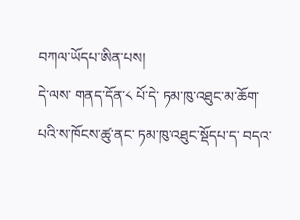བཀལ་ཡོདཔ་ཨིན་པས།
དེ་ལས་ གནད་དོན་༨ པོ་དེ་ ཏམ་ཁུ་འཐུང་མ་ཆོག་པའི་ས་ཁོངས་ཚུ་ནང་ ཏམ་ཁུ་འཐུང་སྡོདཔ་ད་ བདའ་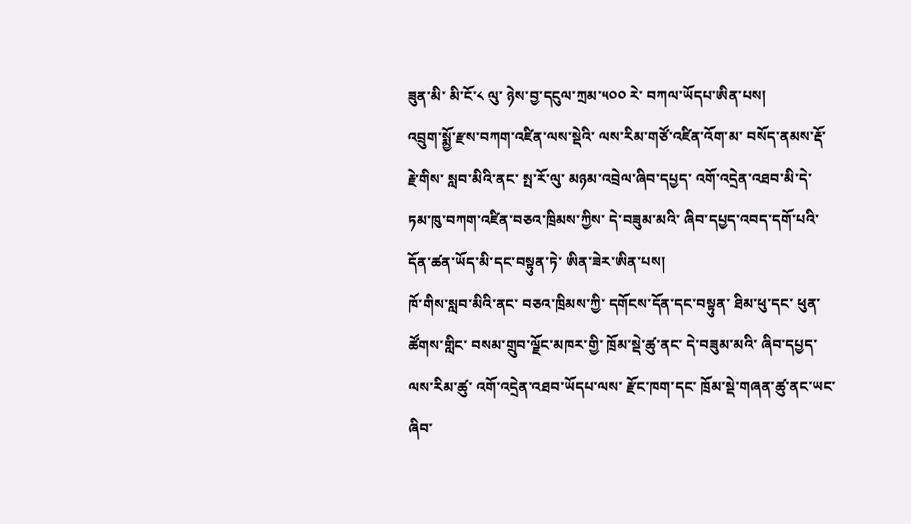ཟུན་མི་ མི་ངོ་༨ ལུ་ ཉེས་བྱ་དངུལ་ཀྲམ་༥༠༠ རེ་ བཀལ་ཡོདཔ་ཨིན་པས།
འབྲུག་སྨྱོ་རྫས་བཀག་འཛིན་ལས་སྡེའི་ ལས་རིམ་གཙོ་འཛིན་འོག་མ་ བསོད་ནམས་རྡོ་རྗེ་གིས་ སླབ་མིའི་ནང་ སྤ་རོ་ལུ་ མཉམ་འབྲེལ་ཞིབ་དཔྱད་ འགོ་འདྲེན་འཐབ་མི་དེ་ ཏམ་ཁུ་བཀག་འཛིན་བཅའ་ཁྲིམས་ཀྱིས་ དེ་བཟུམ་མའི་ ཞིབ་དཔྱད་འབད་དགོ་པའི་ དོན་ཚན་ཡོད་མི་དང་བསྟུན་ཏེ་ ཨིན་ཟེར་ཨིན་པས།
ཁོ་གིས་སླབ་མིའི་ནང་ བཅའ་ཁྲིམས་ཀྱི་ དགོངས་དོན་དང་བསྟུན་ ཐིམ་ཕུ་དང་ ཕུན་ཚོགས་གླིང་ བསམ་གྲུབ་ལྗོང་མཁར་གྱི་ ཁྲོམ་སྡེ་ཚུ་ནང་ དེ་བཟུམ་མའི་ ཞིབ་དཔྱད་ལས་རིམ་ཚུ་ འགོ་འདྲེན་འཐབ་ཡོདཔ་ལས་ རྫོང་ཁག་དང་ ཁྲོམ་སྡེ་གཞན་ཚུ་ནང་ཡང་ ཞིབ་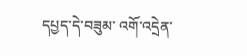དཔྱད་དེ་བཟུམ་ འགོ་འདྲེན་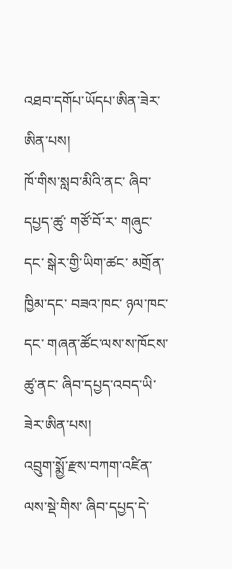འཐབ་དགོཔ་ཡོདཔ་ཨིན་ཟེར་ཨིན་པས།
ཁོ་གིས་སླབ་མིའི་ནང་ ཞིབ་དཔྱད་ཚུ་ གཙོ་བོ་ར་ གཞུང་དང་ སྒེར་གྱི་ཡིག་ཚང་ མགྲོན་ཁྱིམ་དང་ བཟའ་ཁང་ ཉལ་ཁང་དང་ གཞན་ཚོང་ལས་ས་ཁོངས་ཚུ་ནང་ ཞིབ་དཔྱད་འབད་ཡི་ཟེར་ཨིན་པས།
འབྲུག་སྨྱོ་རྫས་བཀག་འཛིན་ལས་སྡེ་གིས་ ཞིབ་དཔྱད་དེ་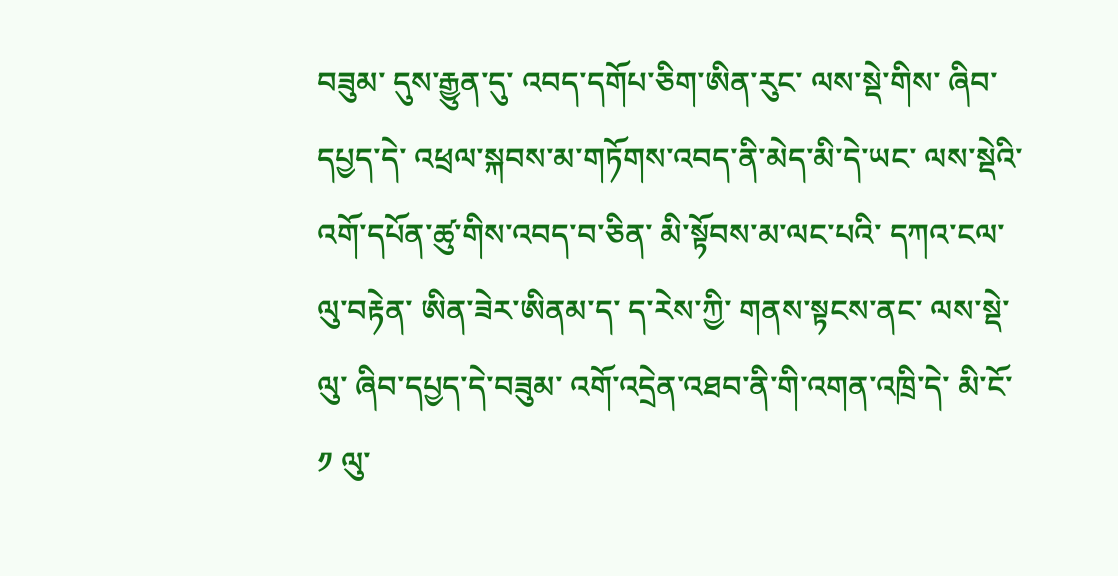བཟུམ་ དུས་རྒྱུན་དུ་ འབད་དགོཔ་ཅིག་ཨིན་རུང་ ལས་སྡེ་གིས་ ཞིབ་དཔྱད་དེ་ འཕྲལ་སྐབས་མ་གཏོགས་འབད་ནི་མེད་མི་དེ་ཡང་ ལས་སྡེའི་ འགོ་དཔོན་ཚུ་གིས་འབད་བ་ཅིན་ མི་སྟོབས་མ་ལང་པའི་ དཀའ་ངལ་ལུ་བརྟེན་ ཨིན་ཟེར་ཨིནམ་ད་ ད་རེས་ཀྱི་ གནས་སྟངས་ནང་ ལས་སྡེ་ལུ་ ཞིབ་དཔྱད་དེ་བཟུམ་ འགོ་འདྲེན་འཐབ་ནི་གི་འགན་འཁྲི་དེ་ མི་ངོ་༡ ལུ་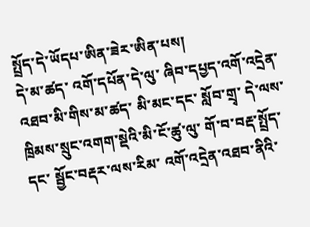སྤྲོད་དེ་ཡོདཔ་ཨིན་ཟེར་ཨིན་པས།
དེ་མ་ཚད་ འགོ་དཔོན་དེ་ལུ་ ཞིབ་དཔྱད་འགོ་འདྲེན་འཐབ་མི་གིས་མ་ཚད་ མི་མང་དང་ སློབ་གྲྭ་ དེ་ལས་ ཁྲིམས་སྲུང་འགག་སྡེའི་མི་ངོ་ཚུ་ལུ་ གོ་བ་བརྡ་སྤྲོད་དང་ སྦྱོང་བརྡར་ལས་རིམ་ འགོ་འདྲེན་འཐབ་ནིའི་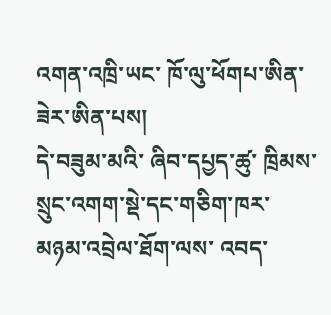འགན་འཁྲི་ཡང་ ཁོ་ལུ་ཕོགཔ་ཨིན་ཟེར་ཨིན་པས།
དེ་བཟུམ་མའི་ ཞིབ་དཔྱད་ཚུ་ ཁྲིམས་སྲུང་འགག་སྡེ་དང་གཅིག་ཁར་ མཉམ་འབྲེལ་ཐོག་ལས་ འབད་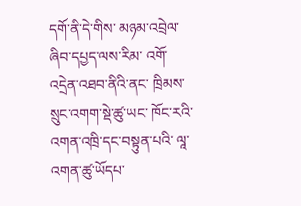དགོ་ནི་དེ་གིས་ མཉམ་འབྲེལ་ཞིབ་དཔྱད་ལས་རིམ་ འགོ་འདྲེན་འཐབ་ནིའི་ནང་ ཁྲིམས་སྲུང་འགག་སྡེ་ཚུ་ཡང་ ཁོང་རའི་ འགན་འཁྲི་དང་བསྟུན་པའི་ ལཱ་འགན་ཚུ་ཡོདཔ་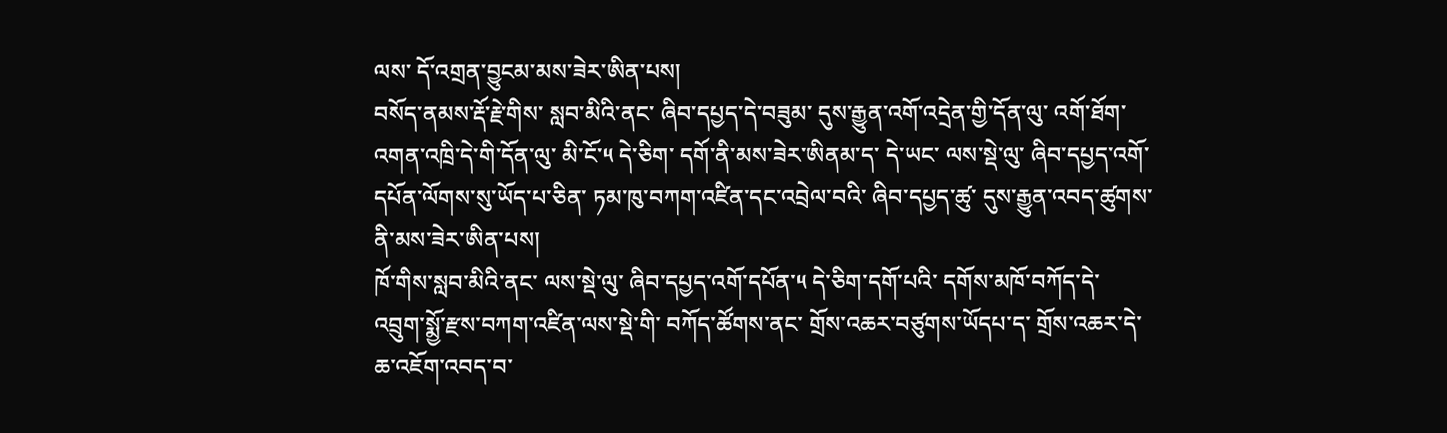ལས་ དོ་འགྲན་བྱུངམ་མས་ཟེར་ཨིན་པས།
བསོད་ནམས་རྡོ་རྗེ་གིས་ སླབ་མིའི་ནང་ ཞིབ་དཔྱད་དེ་བཟུམ་ དུས་རྒྱུན་འགོ་འདྲེན་གྱི་དོན་ལུ་ འགོ་ཐོག་འགན་འཁྲི་དེ་གི་དོན་ལུ་ མི་ངོ་༥ དེ་ཅིག་ དགོ་ནི་མས་ཟེར་ཨིནམ་ད་ དེ་ཡང་ ལས་སྡེ་ལུ་ ཞིབ་དཔྱད་འགོ་དཔོན་ལོགས་སུ་ཡོད་པ་ཅིན་ ཏམ་ཁུ་བཀག་འཛིན་དང་འབྲེལ་བའི་ ཞིབ་དཔྱད་ཚུ་ དུས་རྒྱུན་འབད་ཚུགས་ནི་མས་ཟེར་ཨིན་པས།
ཁོ་གིས་སླབ་མིའི་ནང་ ལས་སྡེ་ལུ་ ཞིབ་དཔྱད་འགོ་དཔོན་༥ དེ་ཅིག་དགོ་པའི་ དགོས་མཁོ་བཀོད་དེ་ འབྲུག་སྨྱོ་རྫས་བཀག་འཛིན་ལས་སྡེ་གི་ བཀོད་ཚོགས་ནང་ གྲོས་འཆར་བཙུགས་ཡོདཔ་ད་ གྲོས་འཆར་དེ་ ཆ་འཇོག་འབད་བ་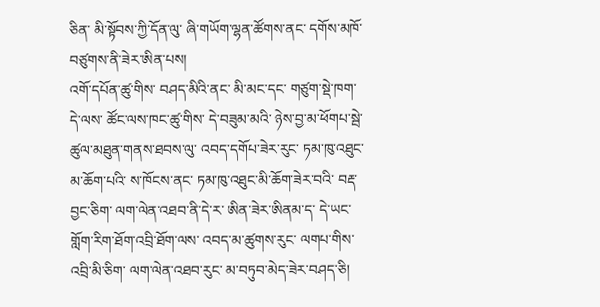ཅིན་ མི་སྟོབས་ཀྱི་དོན་ལུ་ ཞི་གཡོག་ལྷན་ཚོགས་ནང་ དགོས་མཁོ་བཙུགས་ནི་ཟེར་ཨིན་པས།
འགོ་དཔོན་ཚུ་གིས་ བཤད་མིའི་ནང་ མི་མང་དང་ གཙུག་སྡེ་ཁག་ དེ་ལས་ ཚོང་ལས་ཁང་ཚུ་གིས་ དེ་བཟུམ་མའི་ ཉེས་བྱ་མ་ཕོགཔ་སྦེ་ ཚུལ་མཐུན་གནས་ཐབས་ལུ་ འབད་དགོཔ་ཟེར་རུང་ ཏམ་ཁུ་འཐུང་མ་ཆོག་པའི་ ས་ཁོངས་ནང་ ཏམ་ཁུ་འཐུང་མི་ཆོག་ཟེར་བའི་ བརྡ་བྱང་ཅིག་ ལག་ལེན་འཐབ་ནི་དེ་ར་ ཨིན་ཟེར་ཨིནམ་ད་ དེ་ཡང་ གློག་རིག་ཐོག་འབྲི་ཐོག་ལས་ འབད་མ་ཚུགས་རུང་ ལགཔ་གིས་འབྲི་མི་ཅིག་ ལག་ལེན་འཐབ་རུང་ མ་བཏུབ་མེད་ཟེར་བཤད་ཅི།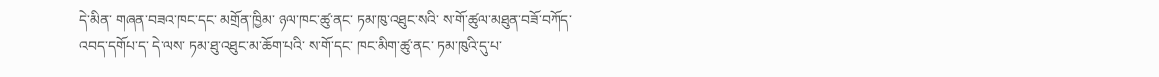དེ་མིན་ གཞན་བཟའ་ཁང་དང་ མགྲོན་ཁྱིམ་ ཉལ་ཁང་ཚུ་ནང་ ཏམ་ཁུ་འཐུང་སའི་ ས་གོ་ཚུལ་མཐུན་བཟོ་བཀོད་འབད་དགོཔ་ད་ དེ་ལས་ ཏམ་ཐུ་འཐུང་མ་ཆོག་པའི་ ས་གོ་དང་ ཁང་མིག་ཚུ་ནང་ ཏམ་ཁུའི་དུ་པ་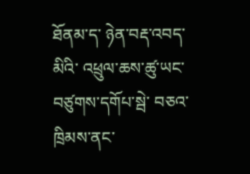ཐོནམ་ད་ ཉེན་བརྡ་འབད་མིའི་ འཕྲུལ་ཆས་ཚུ་ཡང་ བཙུགས་དགོཔ་སྦེ་ བཅའ་ཁྲིམས་ནང་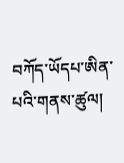བཀོད་ཡོདཔ་ཨིན་པའི་གནས་ཚུལ།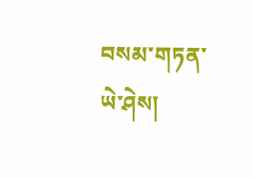བསམ་གཏན་ཡེ་ཤེས།